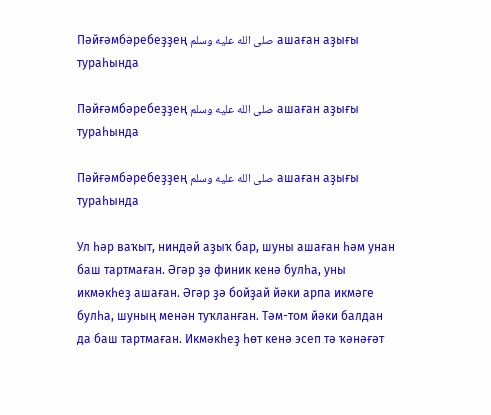Пәйғәмбәребеҙҙең صلى الله عليه وسلم ашаған аҙығы тураһында

Пәйғәмбәребеҙҙең صلى الله عليه وسلم ашаған аҙығы тураһында

Пәйғәмбәребеҙҙең صلى الله عليه وسلم ашаған аҙығы тураһында

Ул һәр ваҡыт, ниндәй аҙыҡ бар, шуны ашаған һәм унан баш тартмаған. Әгәр ҙә финик кенә булһа, уны икмәкһеҙ ашаған. Әгәр ҙә бойҙай йәки арпа икмәге булһа, шуның менән туҡланған. Тәм-том йәки балдан да баш тартмаған. Икмәкһеҙ һөт кенә эсеп тә ҡәнәғәт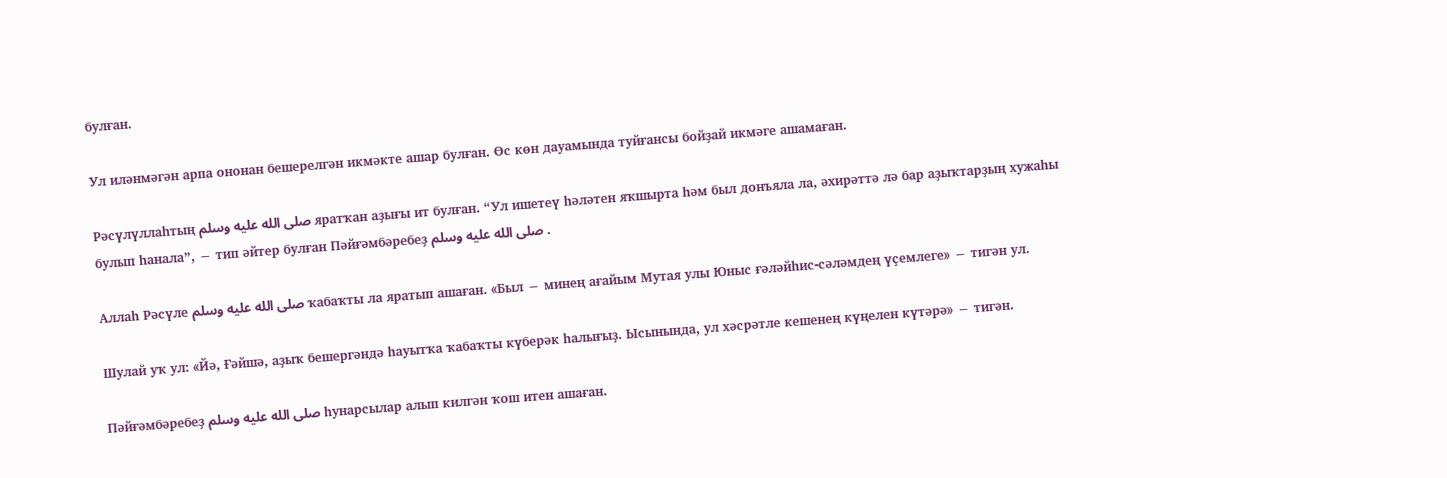булған.

Ул иләнмәгән арпа ононан бешерелгән икмәкте ашар булған. Өс көн дауамында туйғансы бойҙай икмәге ашамаған.

Рәсүлүллаһтың صلى الله عليه وسلم яратҡан аҙығы ит булған. “Ул ишетеү һәләтен яҡшырта һәм был донъяла ла, әхирәттә лә бар аҙыҡтарҙың хужаһы булып һанала”, − тип әйтер булған Пәйғәмбәребеҙ صلى الله عليه وسلم .

Аллаһ Рәсүле صلى الله عليه وسلم ҡабаҡты ла яратып ашаған. «Был − минең ағайым Мутая улы Юныс ғәләйһис-сәләмдең үҫемлеге» − тигән ул.

Шулай уҡ ул: «Йә, Ғәйшә, аҙыҡ бешергәндә һауытҡа ҡабаҡты күберәк һалығыҙ. Ысынында, ул хәсрәтле кешенең күңелен күтәрә» − тигән.

Пәйғәмбәребеҙ صلى الله عليه وسلم һунарсылар алып килгән ҡош итен ашаған.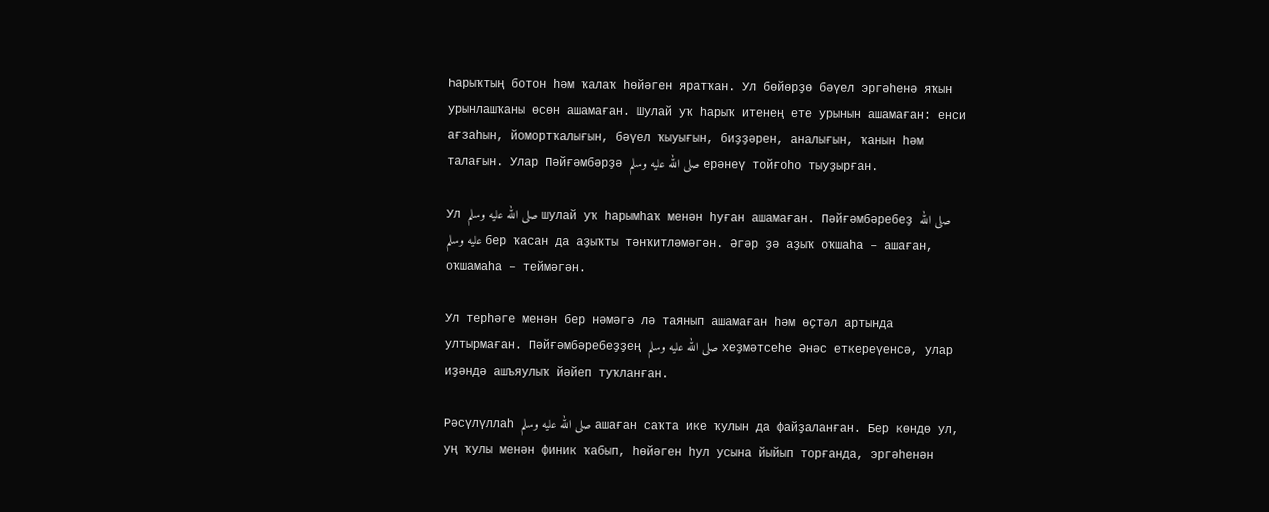Һарыҡтың ботон һәм ҡалаҡ һөйәген яратҡан. Ул бөйөрҙө бәүел эргәһенә яҡын урынлашҡаны өсөн ашамаған. Шулай уҡ һарыҡ итенең ете урынын ашамаған: енси ағзаһын, йомортҡалығын, бәүел ҡыуығын, биҙҙәрен, аналығын, ҡанын һәм талағын. Улар Пәйғәмбәрҙә صلى الله عليه وسلم ерәнеү тойғоһо тыуҙырған.

Ул صلى الله عليه وسلم шулай уҡ һарымһаҡ менән һуған ашамаған. Пәйғәмбәребеҙ صلى الله عليه وسلم бер ҡасан да аҙыҡты тәнҡитләмәгән. Әгәр ҙә аҙыҡ оҡшаһа – ашаған, оҡшамаһа – теймәгән.

Ул терһәге менән бер нәмәгә лә таянып ашамаған һәм өҫтәл артында ултырмаған. Пәйғәмбәребеҙҙең صلى الله عليه وسلم хеҙмәтсеһе Әнәс еткереүенсә, улар иҙәндә ашъяулыҡ йәйеп туҡланған.

Рәсүлүллаһ صلى الله عليه وسلم ашаған саҡта ике ҡулын да файҙаланған. Бер көндө ул, уң ҡулы менән финик ҡабып, һөйәген һул усына йыйып торғанда, эргәһенән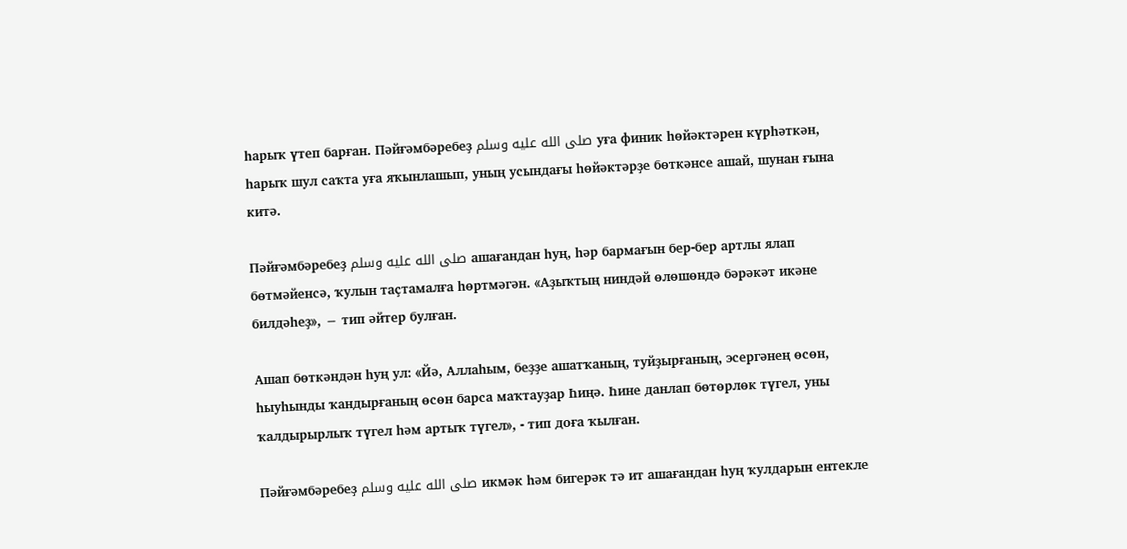һарыҡ үтеп барған. Пәйғәмбәребеҙ صلى الله عليه وسلم уға финик һөйәктәрен күрһәткән, һарыҡ шул саҡта уға яҡынлашып, уның усындағы һөйәктәрҙе бөткәнсе ашай, шунан ғына китә.

Пәйғәмбәребеҙ صلى الله عليه وسلم ашағандан һуң, һәр бармағын бер-бер артлы ялап бөтмәйенсә, ҡулын таҫтамалға һөртмәгән. «Аҙыҡтың ниндәй өлөшөндә бәрәкәт икәне билдәһеҙ», − тип әйтер булған.

Ашап бөткәндән һуң ул: «Йә, Аллаһым, беҙҙе ашатҡаның, туйҙырғаның, эсергәнең өсөн, һыуһынды ҡандырғаның өсөн барса маҡтауҙар Һиңә. Һине данлап бөтөрлөк түгел, уны ҡалдырырлыҡ түгел һәм артыҡ түгел», - тип доға ҡылған.

Пәйғәмбәребеҙ صلى الله عليه وسلم икмәк һәм бигерәк тә ит ашағандан һуң ҡулдарын ентекле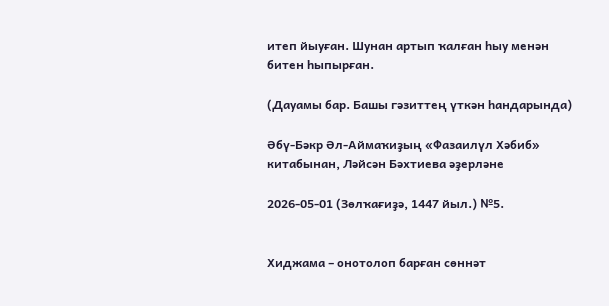итеп йыуған. Шунан артып ҡалған һыу менән битен һыпырған.

(Дауамы бар. Башы гәзиттең үткән һандарында)

Әбү-Бәкр Әл-Аймаҡиҙың «Фазаилүл Хәбиб» китабынан, Ләйсән Бәхтиева әҙерләне

2026-05-01 (Зөлҡағиҙә, 1447 йыл.) №5.


Хиджама – онотолоп барған сөннәт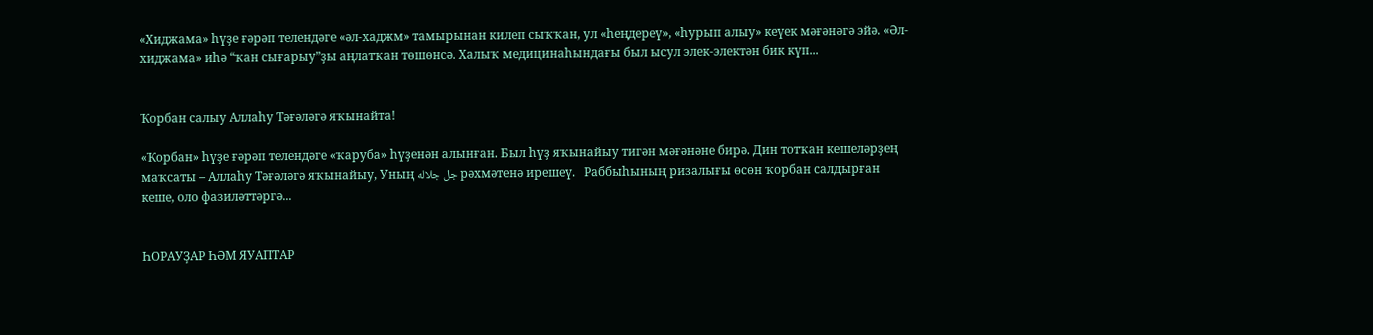«Хиджама» һүҙе ғәрәп телендәге «әл-хаджм» тамырынан килеп сыҡҡан, ул «һеңдереү», «һурып алыу» кеүек мәғәнәгә эйә. «Әл-хиджама» иһә “ҡан сығарыу”ҙы аңлатҡан төшөнсә. Халыҡ медицинаһындағы был ысул элек-электән бик күп...


Ҡорбан салыу Аллаһу Тәғәләгә яҡынайта!

«Ҡорбан» һүҙе ғәрәп телендәге «ҡаруба» һүҙенән алынған. Был һүҙ яҡынайыу тигән мәғәнәне бирә. Дин тотҡан кешеләрҙең маҡсаты – Аллаһу Тәғәләгә яҡынайыу, Уның جل جلاله рәхмәтенә ирешеү.   Раббыһының ризалығы өсөн ҡорбан салдырған кеше, оло фазиләттәргә...


ҺОРАУҘАР ҺӘМ ЯУАПТАР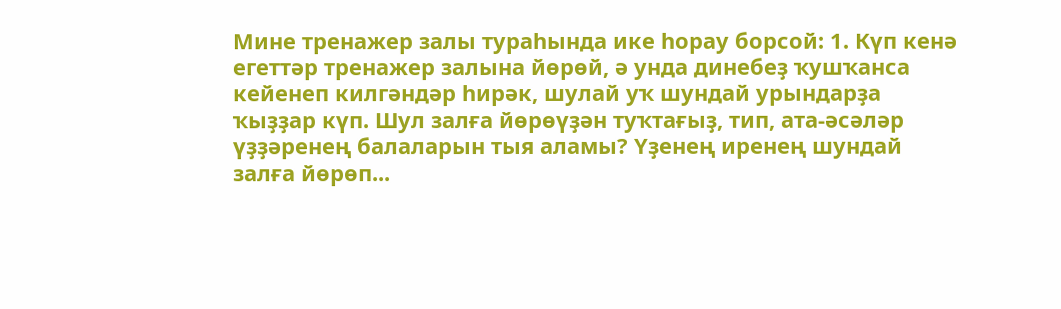Мине тренажер залы тураһында ике һорау борсой: 1. Күп кенә егеттәр тренажер залына йөрөй, ә унда динебеҙ ҡушҡанса кейенеп килгәндәр һирәк, шулай уҡ шундай урындарҙа ҡыҙҙар күп. Шул залға йөрөүҙән туҡтағыҙ, тип, ата-әсәләр үҙҙәренең балаларын тыя аламы? Үҙенең иренең шундай залға йөрөп...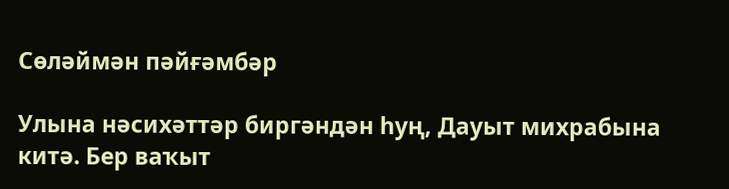Сөләймән пәйғәмбәр

Улына нәсихәттәр биргәндән һуң, Дауыт михрабына китә. Бер ваҡыт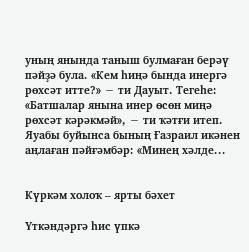уның янында таныш булмаған берәү пәйҙә була. «Кем һиңә бында инергә рөхсәт итте?» − ти Дауыт. Тегеһе: «Батшалар янына инер өсөн миңә рөхсәт кәрәкмәй», − ти ҡәтғи итеп. Яуабы буйынса бының Ғазраил икәнен аңлаған пәйғәмбәр: «Минең хәлде...


Күркәм холоҡ – ярты бәхет

Үткәндәргә һис үпкә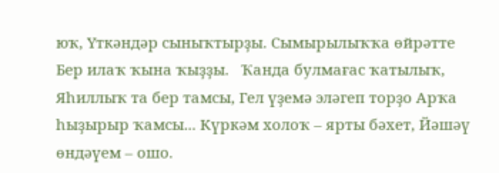юҡ, Үткәндәр сыныҡтырҙы. Сымырылыҡҡа өйрәтте Бер илаҡ ҡына ҡыҙҙы.   Ҡанда булмағас ҡатылыҡ, Яһиллыҡ та бер тамсы, Гел үҙемә эләгеп торҙо Арҡа һыҙырыр ҡамсы... Күркәм холоҡ – ярты бәхет, Йәшәү өндәүем – ошо.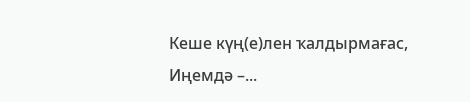Кеше күң(е)лен ҡалдырмағас, Иңемдә –...